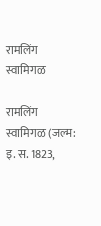रामलिंग स्वामिगळ

रामलिंग स्वामिगळ (जल्म: इ. स. 1823,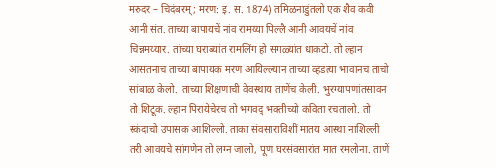मरुदर – चिदंबरम्; मरण: इ. स. 1874) तमिळनाडुंतलो एक शैव कवी आनी संत. ताच्या बापायचें नांव रामय्या पिल्लै आनी आवयचें नांव चिन्नमय्यार. तांच्या घराब्यांत रामलिंग हो सगळ्यांत धाकटो. तो ल्हान आसतनाच ताच्या बापायक मरण आयिल्ल्यान ताच्या व्हडत्या भावानच ताचो सांबाळ केलो. ताच्या शिक्षणाची वेवस्थाय ताणेंच केली. भुरग्यापणांतसावन तो शिटूक. ल्हान पिरायेचेरच तो भगवद् भक्तीच्यो कविता रचतालो. तो स्कंदाचो उपासक आशिल्लो. ताका संवसाराविशीं मातय आस्था नाशिल्ली तरी आवयचे सांगणेन तो लग्न जालो, पूण घरसंवसारांत मात रमलोना. ताणें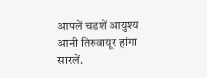आपलें चडशें आयुश्य आनी तिरुवायूर हांगा सारलें.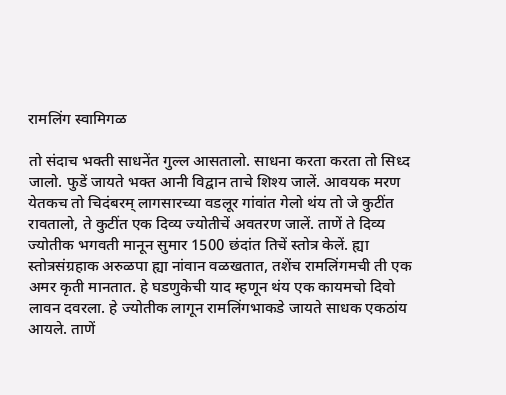रामलिंग स्वामिगळ

तो संदाच भक्ती साधनेंत गुल्ल आसतालो. साधना करता करता तो सिध्द जालो. फुडें जायते भक्त आनी विद्वान ताचे शिश्य जालें. आवयक मरण येतकच तो चिदंबरम् लागसारच्या वडलूर गांवांत गेलो थंय तो जे कुटींत रावतालो, ते कुटींत एक दिव्य ज्योतीचें अवतरण जालें. ताणें ते दिव्य ज्योतीक भगवती मानून सुमार 1500 छंदांत तिचें स्तोत्र केलें. ह्या स्तोत्रसंग्रहाक अरुळपा ह्या नांवान वळखतात, तशेंच रामलिंगमची ती एक अमर कृती मानतात. हे घडणुकेची याद म्हणून थंय एक कायमचो दिवो लावन दवरला. हे ज्योतीक लागून रामलिंगभाकडे जायते साधक एकठांय आयले. ताणें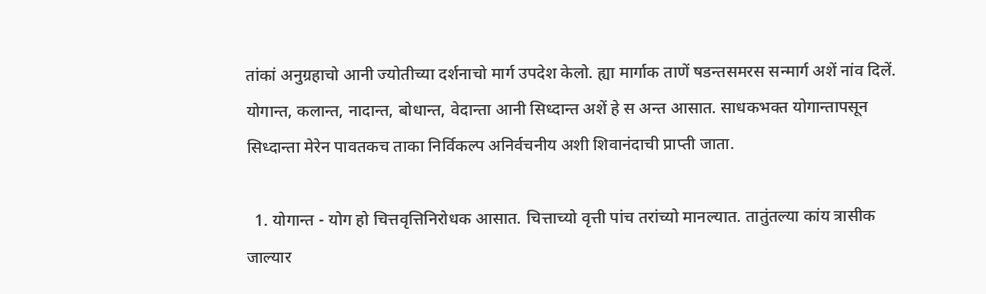तांकां अनुग्रहाचो आनी ज्योतीच्या दर्शनाचो मार्ग उपदेश केलो. ह्या मार्गाक ताणें षडन्तसमरस सन्मार्ग अशें नांव दिलें. योगान्त, कलान्त, नादान्त, बोधान्त, वेदान्ता आनी सिध्दान्त अशें हे स अन्त आसात. साधकभक्त योगान्तापसून सिध्दान्ता मेरेन पावतकच ताका निर्विकल्प अनिर्वचनीय अशी शिवानंदाची प्राप्ती जाता.

  1. योगान्त - योग हो चित्तवृत्तिनिरोधक आसात. चित्ताच्यो वृत्ती पांच तरांच्यो मानल्यात. तातुंतल्या कांय त्रासीक जाल्यार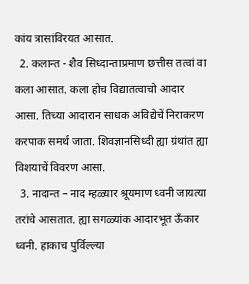कांय त्रासांविरयत आसात.
  2. कलान्त - शैव सिध्दान्ताप्रमाण छत्तीस तत्वां वा कला आसात. कला होच विद्यातत्वाचो आदार आसा. तिच्या आदारान साधक अविद्येचें निराकरण करपाक समर्थ जाता. शिवज्ञानसिध्दी ह्या ग्रंथांत ह्या विशयाचें विवरण आसा.
  3. नादान्त – नाद म्हळ्यार श्रूयमाण ध्वनी जायत्या तरांचे आसतात. ह्या सगळ्यांक आदारभूत ऊँकार ध्वनी. हाकाच पुर्विल्ल्या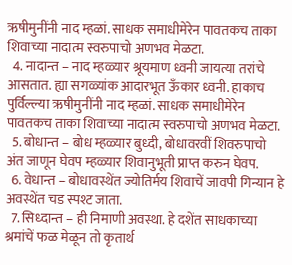ऋषीमुनींनी नाद म्हळां. साधक समाधीमेरेन पावतकच ताका शिवाच्या नादात्म स्वरुपाचो अणभव मेळटा.
  4. नादान्त – नाद म्हळ्यार श्रूयमाण ध्वनी जायत्या तरांचे आसतात. ह्या सगळ्यांक आदारभूत ऊँकार ध्वनी. हाकाच पुर्विल्ल्या ऋषीमुनींनी नाद म्हळां. साधक समाधीमेरेन पावतकच ताका शिवाच्या नादात्म स्वरुपाचो अणभव मेळटा.
  5. बोधान्त – बोध म्हळ्यार बुध्दी, बोधावरवीं शिवरुपाचो अंत जाणून घेवप म्हळ्यार शिवानुभूती प्राप्त करुन घेवप.
  6. वेधान्त – बोधावस्थेंत ज्योतिर्मय शिवाचें जावपी गिन्यान हे अवस्थेंत चड स्पश्ट जाता.
  7. सिध्दान्त – ही निमाणी अवस्था. हे दशेंत साधकाच्या श्रमांचें फळ मेळून तो कृतार्थ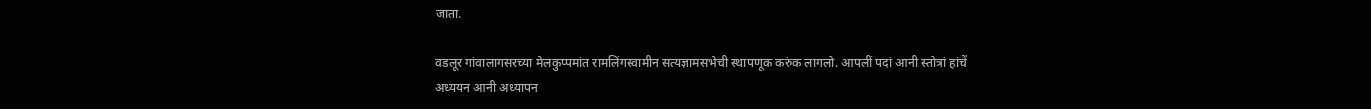जाता.

वडलूर गांवालागसरच्या मेलकुप्पमांत रामलिंगस्वामीन सत्यज्ञामसभेची स्थापणूक करुंक लागलो. आपलीं पदां आनी स्तोत्रां हांचें अध्ययन आनी अध्यापन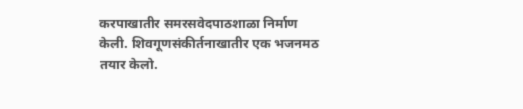करपाखातीर समरसवेदपाठशाळा निर्माण केली. शिवगूणसंकीर्तनाखातीर एक भजनमठ तयार केलो.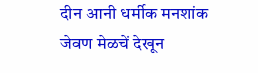दीन आनी धर्मीक मनशांक जेवण मेळचें देखून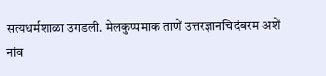सत्यधर्मशाळा उगडली. मेलकुप्पमाक ताणें उत्तरज्ञानचिदंबरम अशें नांव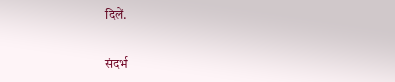दिलें.

संदर्भ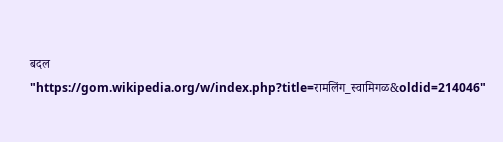बदल
"https://gom.wikipedia.org/w/index.php?title=रामलिंग_स्वामिगळ&oldid=214046"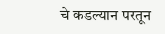चे कडल्यान परतून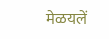मेळयलें